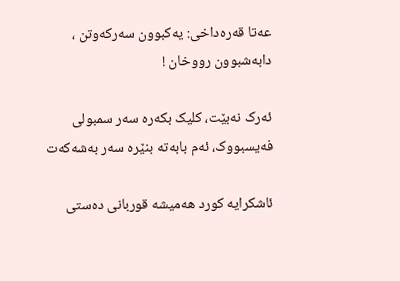عه‌تا قه‌ره‌داخی: یه‌كبوون سه‌ركه‌وتن ، دابه‌شبوون رووخان !

ئەرک نەبێت، کلیک بکەرە سەر سمبولی فەیسبووک، ئەم بابەتە بنێرە سەر بەشەکەت

ئاشكرایه‌ كورد هه‌میشه‌ قوربانی ده‌ستی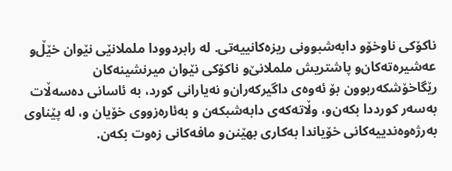ناكۆكی ناوخۆو دابه‌شبوونی ریزه‌كانییه‌تی. له‌ رابردوودا ململانێی نێوان خێڵ‌و عه‌شیره‌ته‌كان‌و پاشتریش ململانێ‌و ناكۆكی نێوان میرنشینه‌كان رێگاخۆشكه‌ربوون بۆ ئه‌وه‌ی داگیركه‌ران‌و نه‌یارانی كورد، به‌ ئاسانی ده‌سه‌ڵات به‌سه‌ر كورددا بكه‌ن‌و، وڵاته‌كه‌ى دابه‌شبكه‌ن و به‌ئاره‌زووی خۆیان و، له‌ پێناوى به‌رژه‌وه‌ندییه‌كانی خۆیاندا به‌كاری بهێنن‌و مافه‌كانی زه‌وت بكه‌ن.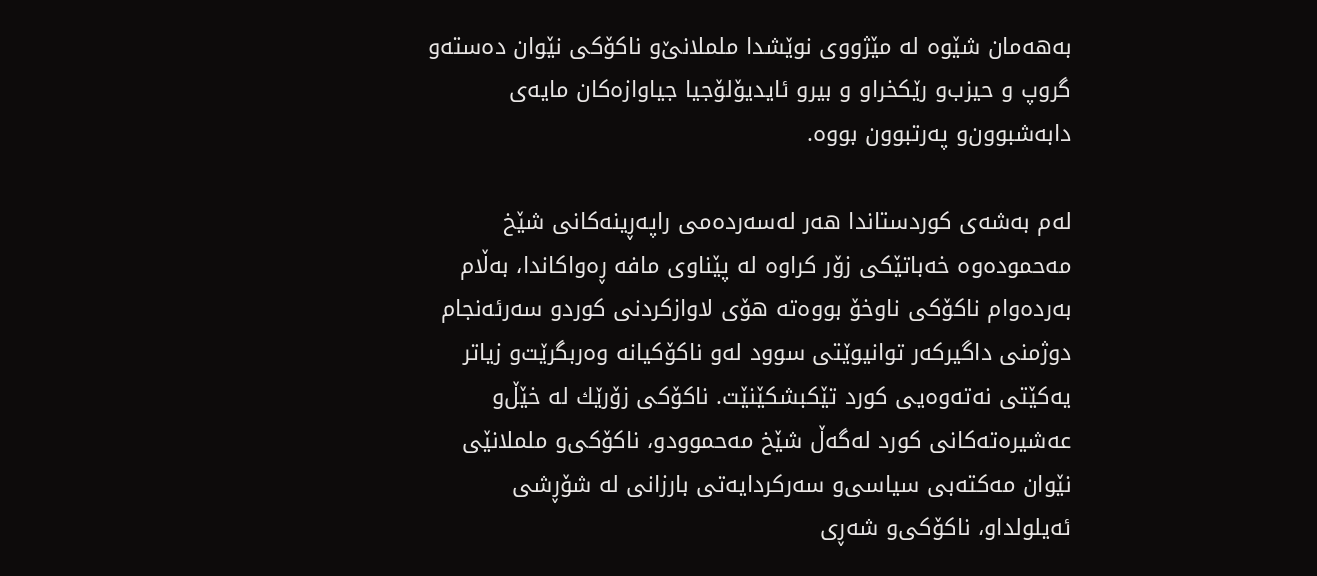به‌هه‌مان شێوه‌ له‌ مێژووى نوێشدا ململانێ‌و ناكۆكی نێوان ده‌سته‌و گروپ و حیزب‌و رێكخراو و بیرو ئایدیۆلۆجیا جیاوازه‌كان مایه‌ی دابه‌شبوون‌و په‌رتبوون بووه‌.

له‌م به‌شه‌ى كوردستاندا هه‌ر له‌سه‌رده‌می راپه‌ڕینه‌كانی شێخ مه‌حموده‌وه‌ خه‌باتێكی زۆر كراوه‌ له‌ پێناوى مافه‌ ڕه‌واكاندا، به‌ڵام به‌رده‌وام ناكۆكی ناوخۆ بووه‌ته‌ هۆی لاوازكردنی كورد‌و سه‌رئه‌نجام دوژمنی داگیركه‌ر توانیوێتی سوود له‌و ناكۆكیانه‌ وه‌ربگرێت‌و زیاتر یه‌كێتی نه‌ته‌وه‌یی كورد تێكبشكێنێت. ناكۆكی زۆرێك له‌ خێڵ‌و عه‌شیره‌ته‌كانی كورد له‌گه‌ڵ شێخ مه‌حموودو، ناكۆكی‌و ململانێی نێوان مه‌كته‌بی سیاسی‌و سه‌ركردایه‌تی بارزانی له‌ شۆڕشی ئه‌یلولداو، ناكۆكی‌و شه‌ڕی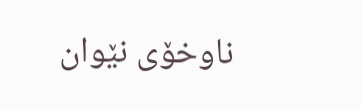ناوخۆی نێوان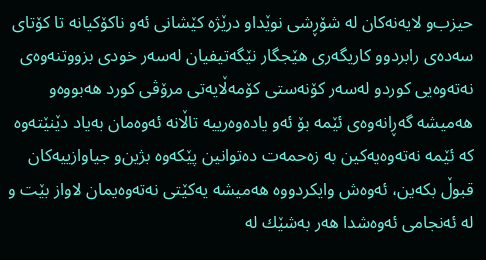حیزب‌و لایه‌نه‌كان له‌ شۆڕشی نوێدا‌و درێژه‌ كێشانی ئه‌و ناكۆكیانه‌ تا كۆتای سه‌ده‌ی رابردوو كاریگه‌ری هێجگار نێگه‌تیفیان له‌سه‌ر خودی بزووتنه‌وه‌ی نه‌ته‌وه‌یی كورد‌و له‌سه‌ر كۆنه‌ستی كۆمه‌ڵایه‌تی مرۆڤی كورد هه‌بووه‌و هه‌میشه‌ گه‌ڕانه‌وه‌ى ئێمه‌ بۆ ئه‌و یاده‌وه‌رییه‌ تاڵانه‌ ئه‌وه‌مان به‌یاد دێنێته‌وه‌ كه‌ ئێمه‌ نه‌ته‌وه‌یه‌كین به‌ زه‌حمه‌ت ده‌توانین پێكه‌وه‌ بژین‌و جیاوازییه‌كان قبوڵ بكه‌ین، ئه‌وه‌ش وایكردووه‌ هه‌میشه‌ یه‌كێتی نه‌ته‌وه‌یمان لاواز بێت و له‌ ئه‌نجامی ئه‌وه‌شدا هه‌ر به‌شێك له‌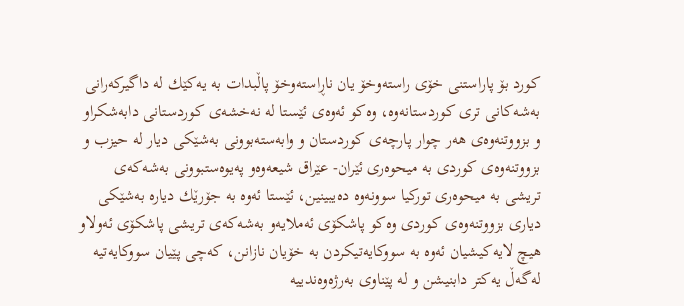كورد بۆ پاراستنی خۆى راسته‌وخۆ یان ناڕاسته‌وخۆ پاڵبدات به‌ یه‌كێك له‌ داگیركه‌رانی به‌شه‌كانی ترى كوردستانه‌وه‌، وه‌كو ئه‌وه‌ى ئێستا له‌ نه‌خشه‌ى كوردستانی دابه‌شكراو و بزووتنه‌وه‌ى هه‌ر چوار پارچه‌ى كوردستان و وابه‌سته‌بوونی به‌شێكی دیار له‌ حیزب و بزووتنه‌وه‌ى كوردى به‌ میحوه‌رى ئێران- عێراق شیعه‌وه‌و په‌یوه‌ستبوونی به‌شه‌كه‌ى تریشی به‌ میحوه‌رى توركیا سوونه‌وه‌ ده‌یبینین، ئێستا ئه‌وه‌ به‌ جۆرێك دیاره‌ به‌شێكی دیارى بزووتنه‌وه‌ى كوردى وه‌كو پاشكۆى ئه‌ملایه‌و به‌شه‌كه‌ى تریشی پاشكۆى ئه‌ولاو هیچ لایه‌كیشیان ئه‌وه‌ به‌ سووكایه‌تیكردن به‌ خۆیان نازانن، كه‌چی پێیان سووكایه‌تیه‌ له‌گه‌ڵ یه‌كتر دابنیشن و له‌ پێناوى به‌رژه‌وه‌ندییه‌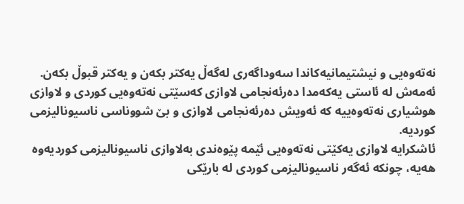نه‌ته‌وه‌یی و نیشتیمانیه‌كاندا سه‌وداگه‌رى له‌گه‌ڵ یه‌كتر بكه‌ن و یه‌كتر قبوڵ بكه‌ن. ئه‌مه‌ش له‌ ئاستی یه‌كه‌مدا ده‌رئه‌نجامی لاوازى كه‌سێتی نه‌ته‌وه‌یی كوردى و لاوازى هوشیارى نه‌ته‌وه‌ییه‌ كه‌ ئه‌ویش ده‌رئه‌نجامی لاوازى و بێ شووناسی ناسیونالیزمی كوردیه‌.
ئاشكرایه‌ لاوازى یه‌كێتی نه‌ته‌وه‌یی ئێمه‌ پێوه‌ندی به‌لاوازى ناسیونالیزمی كوردیه‌وه‌ هه‌یه‌، چونكه‌ ئه‌گه‌ر ناسیونالیزمی كوردی له‌ بارێكی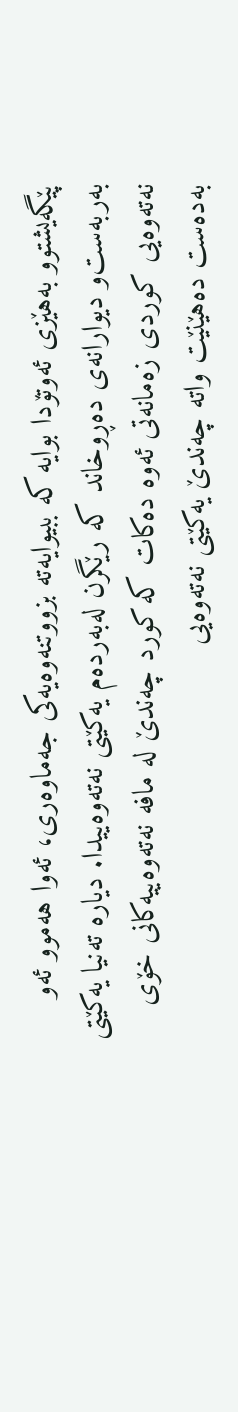پێگه‌یشتوو به‌هێزی ئه‌وتۆدا بوایه‌ كه‌ ببیوایه‌ته‌ بزووتنه‌وه‌یه‌كی جه‌ماوه‌ری، ئه‌وا هه‌موو ئه‌و به‌ربه‌ست‌و دیوارانه‌ى ده‌ڕوخاند كه‌ رێگرن له‌به‌رده‌م یه‌كێتی نه‌ته‌وه‌ییدا. دیاره‌ ته‌نیا یه‌كێتی نه‌ته‌وه‌یی كوردی زه‌مانه‌تی ئه‌وه‌ ده‌كات كه‌ كورد چه‌ندێ له‌ مافه‌ نه‌ته‌وه‌ییه‌كانی خۆی به‌ده‌ست ده‌هێنێت واته‌ چه‌ندێ یه‌كێتی نه‌ته‌وه‌یی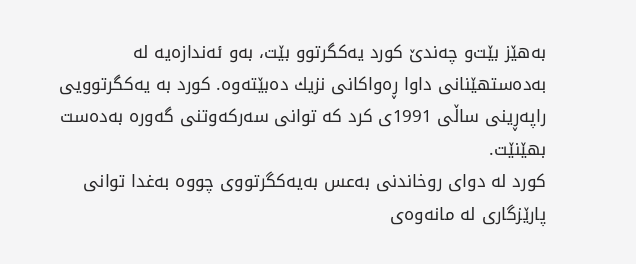به‌هێز بێت‌و چه‌ندێ كورد یه‌كگرتوو بێت، به‌و ئه‌ندازه‌یه‌ له‌ به‌ده‌ستهێنانی داوا ڕه‌واكانی نزیك ده‌بێته‌وه‌. كورد به‌ یه‌كگرتوویی راپه‌ڕینی ساڵی 1991ی كرد كه‌ توانی سه‌ركه‌وتنی گه‌وره‌ به‌ده‌ست بهێنێت.
كورد له‌ دوای روخاندنی به‌عس به‌یه‌كگرتووی چووه‌ به‌غدا توانی پارێزگاری له‌ مانه‌وه‌ى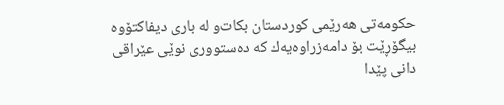حكومه‌تی هه‌رێمی كوردستان بكات‌و له‌ باری دیفاكتۆوه‌ بیگۆڕێت بۆ دامه‌زراوه‌یه‌ك كه‌ ده‌ستووری نوێی عێراقی دانی پێدا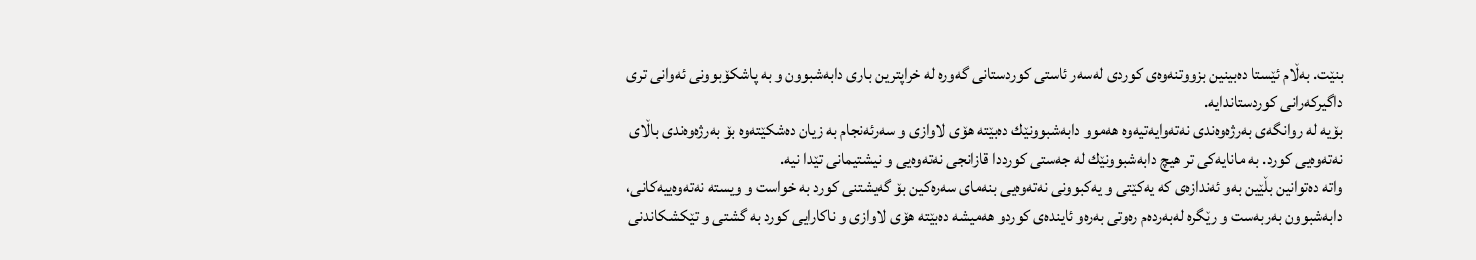بنێت. به‌ڵام ئێستا ده‌بینین بزووتنه‌وه‌ى كوردى له‌سه‌ر ئاستی كوردستانی گه‌وره‌ له‌ خراپترین بارى دابه‌شبوون و به‌ پاشكۆبوونی ئه‌وانی ترى داگیركه‌رانی كوردستاندایه‌.
بۆیه‌ له‌ روانگه‌ی به‌رژه‌وه‌ندی نه‌ته‌وایه‌تیه‌وه‌ هه‌موو دابه‌شبوونێك ده‌بێته‌ هۆى لاوازى و سه‌رئه‌نجام به‌ زیان ده‌شكێته‌وه‌ بۆ به‌رژه‌وه‌ندى باڵای نه‌ته‌وه‌یی كورد. به‌ مانایه‌كی تر هیچ دابه‌شبوونێك له‌ جه‌ستی كورددا قازانجی نه‌ته‌وه‌یی و نیشتیمانی تێدا نیه‌.
واته‌ ده‌توانین بڵێین به‌و ئه‌ندازه‌ى كه‌ یه‌كێتی و یه‌كبوونی نه‌ته‌وه‌یی بنه‌ماى سه‌ره‌كین بۆ گه‌یشتنی كورد به‌ خواست و ویسته‌ نه‌ته‌وه‌ییه‌كانی، دابه‌شبوون به‌ربه‌ست و رێگره‌ له‌به‌رده‌م ره‌وتی به‌ره‌و ئاینده‌ى كوردو هه‌میشه‌ ده‌بێته‌ هۆى لاوازى و ناكارایی كورد به‌ گشتی و تێكشكاندنی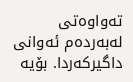ته‌واوه‌تی له‌به‌رده‌م ئه‌وانی داگیركه‌ردا. بۆیه‌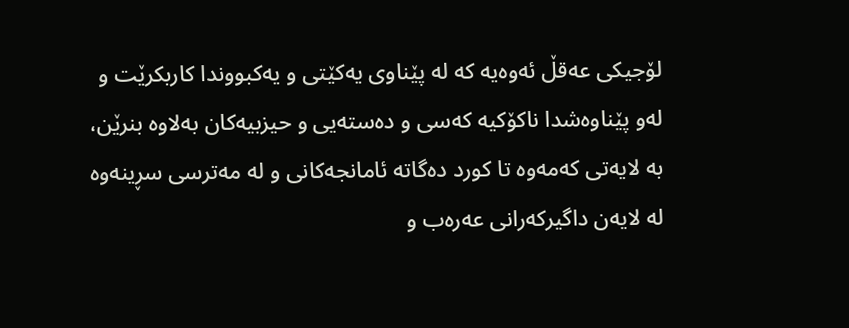لۆجیكی عه‌قڵ ئه‌وه‌یه‌ كه‌ له‌ پێناوى یه‌كێتی و یه‌كبووندا كاربكرێت و له‌و پێناوه‌شدا ناكۆكیه‌ كه‌سی و ده‌سته‌یی و حیزبیه‌كان به‌لاوه‌ بنرێن، به‌ لایه‌تی كه‌مه‌وه‌ تا كورد ده‌گاته‌ ئامانجه‌كانی و له‌ مه‌ترسی سڕینه‌وه‌ له‌ لایه‌ن داگیركه‌رانی عه‌ره‌ب و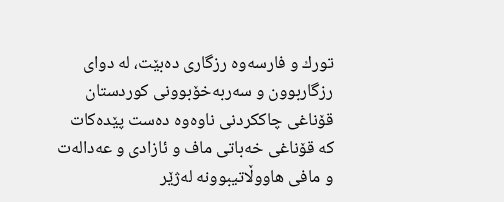تورك و فارسه‌وه‌ رزگارى ده‌بێت، له‌ دواى رزگاربوون و سه‌ربه‌خۆبوونی كوردستان قۆناغى چاككردنی ناوه‌وه‌ ده‌ست پێده‌كات كه‌ قۆناغی خه‌باتی ماف و ئازادى و عه‌داله‌ت و مافی هاووڵاتیبوونه‌ له‌ژێر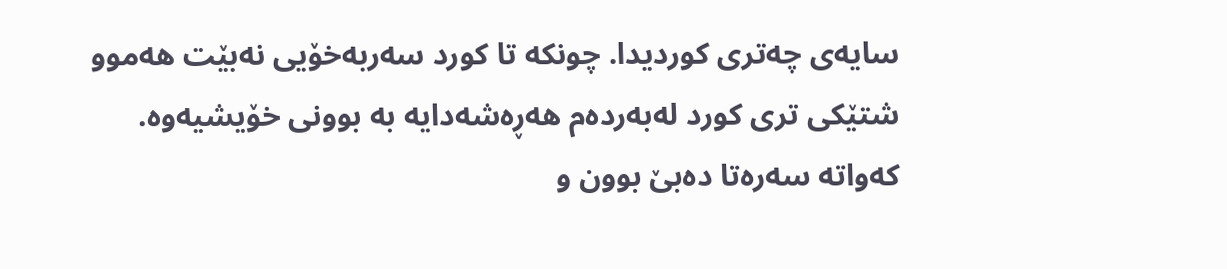سایه‌ى چه‌ترى كوردیدا. چونكه‌ تا كورد سه‌ربه‌خۆیی نه‌بێت هه‌موو شتێكی ترى كورد له‌به‌رده‌م هه‌ڕه‌شه‌دایه‌ به‌ بوونی خۆیشیه‌وه‌.
كه‌واته‌ سه‌ره‌تا ده‌بێ بوون و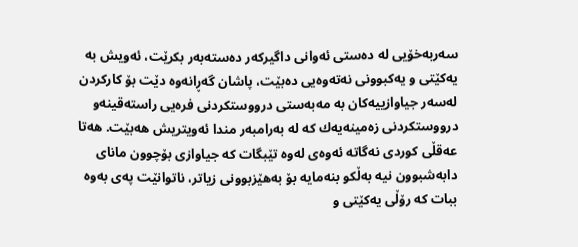سه‌ربه‌خۆیی له‌ ده‌ستی ئه‌وانی داگیركه‌ر ده‌سته‌به‌ر بكرێت، ئه‌ویش به‌ یه‌كێتی و یه‌كبوونی نه‌ته‌وه‌یی ده‌بێت، پاشان گه‌ڕانه‌وه‌ دێت بۆ كاركردن له‌سه‌ر جیاوازییه‌كان به‌ مه‌به‌ستی درووستكردنی فره‌یی راسته‌قینه‌و درووستكردنی زه‌مینه‌یه‌ك كه‌ له‌ به‌رامبه‌ر مندا ئه‌ویتریش هه‌بێت. هه‌تا عه‌قڵی كوردی نه‌گاته‌ ئه‌وه‌ى له‌وه‌ تێبگات كه‌ جیاوازى بۆچوون ماناى دابه‌شبوون نیه‌ به‌ڵكو بنه‌مایه‌ بۆ به‌هێزبوونی زیاتر، ناتوانێت په‌ى به‌وه‌ ببات كه‌ رۆڵی یه‌كێتی و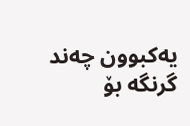یه‌كبوون چه‌ند گرنگه‌ بۆ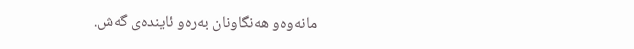مانه‌وه‌و هه‌نگاونان به‌ره‌و ئاینده‌ى گه‌ش.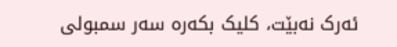ئەرک نەبێت، کلیک بکەرە سەر سمبولی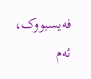فەیسبووک، ئەم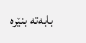بابەتە بنێرە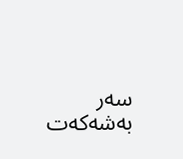سەر بەشەکەت